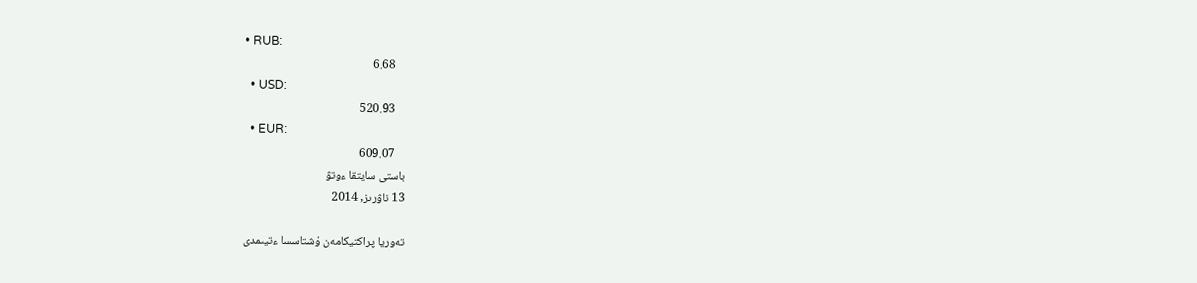• RUB:
    6.68
  • USD:
    520.93
  • EUR:
    609.07
باستى سايتقا ءوتۋ
13 ناۋرىز, 2014

تەوريا پراكتيكامەن ۇشتاسسا ءتيىمدى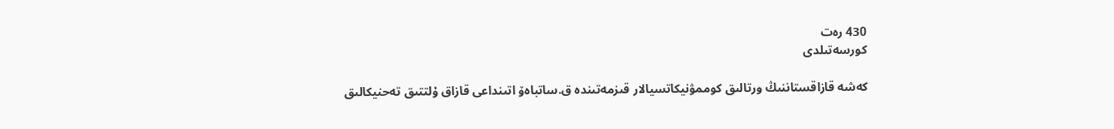430 رەت
كورسەتىلدى

كەشە قازاقستاننىڭ ورتالىق كوممۋنيكاتسيالار قىزمەتىندە ق.ساتباەۆ اتىنداعى قازاق ۇلتتىق تەحنيكالىق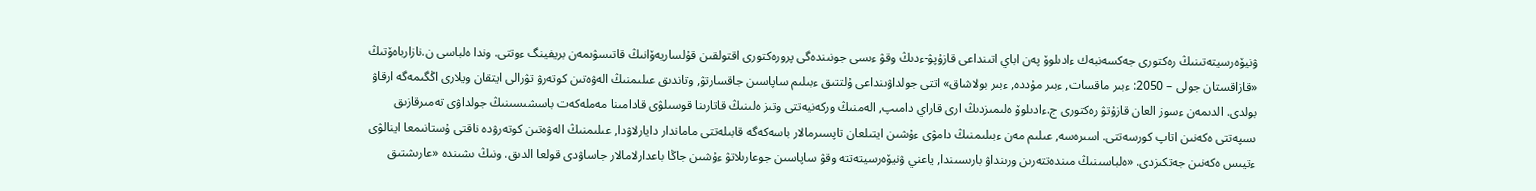ۋنيۆەرسيتەتىنىڭ رەكتورى جەكسەنبەك ءادىلوۆ پەن اباي اتىنداعى قازۇپۋ-ءدىڭ وقۋ ءىسى جونىندەگى پرورەكتورى اقتولقىن قۇلساريەۆانىڭ قاتىسۋىمەن بريفينگ ءوتتى. وندا ەلباسى ن.نازارباەۆتىڭ «قازاقستان جولى – 2050: ءبىر ماقسات, ءبىر مۇددە, ءبىر بولاشاق» اتتى جولداۋىنداعى ۇلتتىق ءبىلىم ساپاسىن جاقسارتۋ, وتاندىق عىلىمنىڭ الەۋەتىن كوتەرۋ تۋرالى ايتقان ويلارى اڭگىمەگە ارقاۋ بولدى. الدىمەن ءسوز العان قازۇتۋ رەكتورى ج.ءادىلوۆ ەلىمىزدىڭ ارى قاراي دامىپ, الەمنىڭ وركەنيەتتى وتىز ەلىنىڭ قاتارىنا قوسىلۋى قادامىنا مەملەكەت باسشىسىنىڭ جولداۋى تەمىرقازىق ىسپەتتى ەكەنىن اتاپ كورسەتتى. اسىرەسە, عىلىم مەن ءبىلىمنىڭ دامۋى ءۇشىن ايتىلعان تاپسىرمالار باسەكەگە قابىلەتتى ماماندار دايارلاۋدا, عىلىمنىڭ الەۋەتىن كوتەرۋدە ناقتى ۇستانىمعا اينالۋى ءتيىس ەكەنىن جەتكىزدى. «ەلباسىنىڭ مىندەتتەرىن ورىنداۋ بارىسىندا, ياعني ۋنيۆەرسيتەتتە وقۋ ساپاسىن جوعارىلاتۋ ءۇشىن جاڭا باعدارلامالار جاساۋدى قولعا الدىق. ونىڭ ىشىندە «عارىشتىق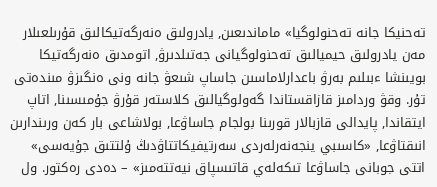تەحنيكا جانە تەحنولوگيا» ماماندىعىن, يادرولىق ەنەرگەتيكالىق قۇرىلعىلار مەن يادرولىق حيميالىق تەحنولوگيانى جەتىلدىرۋ, اتومدىق ەنەرگەتيكا بويىنشا ءبىلىم بەرۋ باعدارلاماسىن جاساپ شىعۋ جانە ونى ەنگىزۋ مىندەتى تۇر. وقۋ وردامىز قازاقستاندا گەولوگيالىق كلاستەر قۇرۋ جۇمىسىنا, اتاپ ايتقاندا, پايدالى قازبالار قورىنا بولجام جاساۋعا, بولاشاعى بار كەن ورىندارىن انىقتاۋعا, «كاسىبي ينجەنەرلەردى سەرتيفيكاتتاۋدىڭ ۇلتتىق جۇيەسى» اتتى جوبانى جاساۋعا تىكەلەي قاتىسپاق نيەتتەمىز» – دەدى رەكتور. ول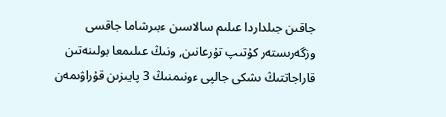جاقىن جىلداردا عىلىم سالاسىن ءبىرشاما جاقسى وزگەرىستەر كۇتىپ تۇرعانىن, ونىڭ عىلىمعا بولىنەتىن قاراجاتتىڭ ىشكى جالپى ءونىمنىڭ 3 پايىزىن قۇراۋىمەن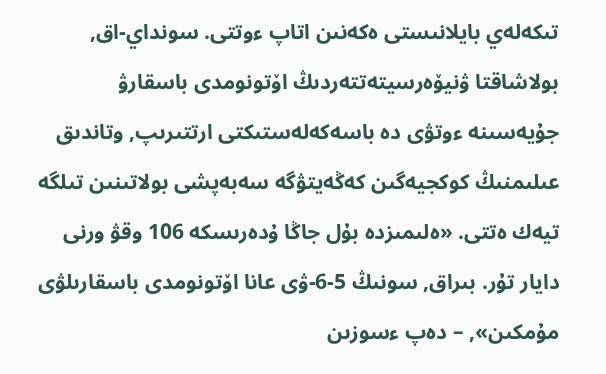تىكەلەي بايلانىستى ەكەنىن اتاپ ءوتتى. سونداي-اق, بولاشاقتا ۋنيۆەرسيتەتتەردىڭ اۆتونومدى باسقارۋ جۇيەسىنە ءوتۋى دە باسەكەلەستىكتى ارتتىرىپ, وتاندىق عىلىمنىڭ كوكجيەگىن كەڭەيتۋگە سەبەپشى بولاتىنىن تىلگە تيەك ەتتى. «ەلىمىزدە بۇل جاڭا ۇدەرىسكە 106 وقۋ ورنى دايار تۇر. بىراق, سونىڭ 5-6-ۋى عانا اۆتونومدى باسقارىلۋى مۇمكىن», – دەپ ءسوزىن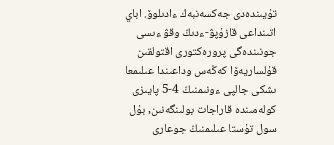تۇيىندەدى جەكسەنبەك ءادىلوۆ. اباي اتىنداعى قازۇپۋ-ءدىڭ وقۋ ءىسى جونىندەگى پرورەكتورى اقتولقىن قۇلساريەۆا كەڭەس وداعىندا عىلىمعا ىشكى جالپى ءونىمنىڭ 4-5 پايىزى كولەمىندە قاراجات بولىنگەنىن, بۇل سول تۇستا عىلىمنىڭ جوعارى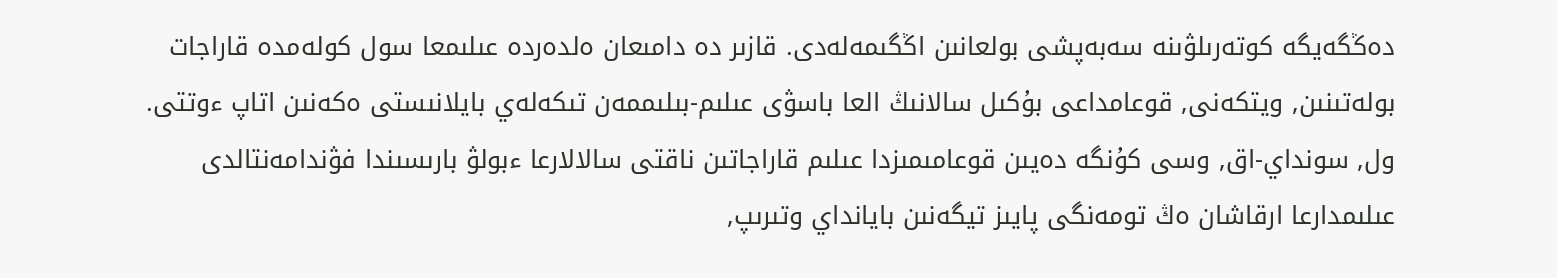دەڭگەيگە كوتەرىلۋىنە سەبەپشى بولعانىن اڭگىمەلەدى. قازىر دە دامىعان ەلدەردە عىلىمعا سول كولەمدە قاراجات بولەتىنىن, ويتكەنى, قوعامداعى بۇكىل سالانىڭ العا باسۋى عىلىم-بىلىممەن تىكەلەي بايلانىستى ەكەنىن اتاپ ءوتتى. ول, سونداي-اق, وسى كۇنگە دەيىن قوعامىمىزدا عىلىم قاراجاتىن ناقتى سالالارعا ءبولۋ بارىسىندا فۋندامەنتالدى عىلىمدارعا ارقاشان ەڭ تومەنگى پايىز تيگەنىن بايانداي وتىرىپ,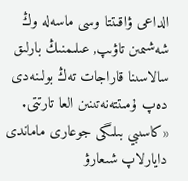الداعى ۋاقىتتا وسى ماسەلە وڭ شەشىمىن تاۋىپ, عىلىمنىڭ بارلىق سالاسىنا قاراجات تەڭ بولىنەدى دەپ ۇمىتتەنەتىنىن العا تارتتى. «كاسىبي بىلىگى جوعارى ماماندى دايارلاپ شىعارۋ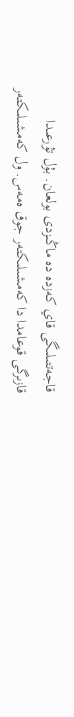قاجەتتىلىگى قاي كەزدە دە ماڭىزدى بولعان. بۇل تۇرعىدا قازىرگى قوعامدا دا كەمشىلىكتەر جوق ەمەس. ول كەمشىلىكتەر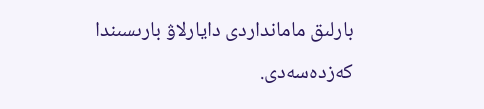بارلىق مامانداردى دايارلاۋ بارىسىندا كەزدەسەدى.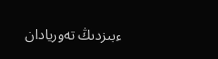ءبىزدىڭ تەوريادان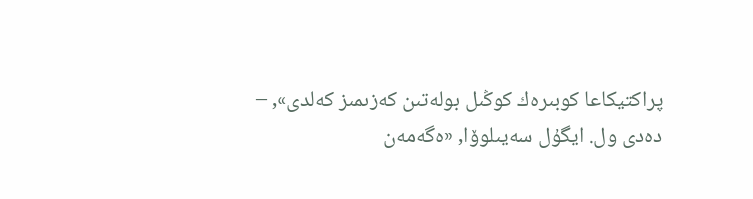پراكتيكاعا كوبىرەك كوڭىل بولەتىن كەزىمىز كەلدى», – دەدى ول. ايگۇل سەيىلوۆا, «ەگەمەن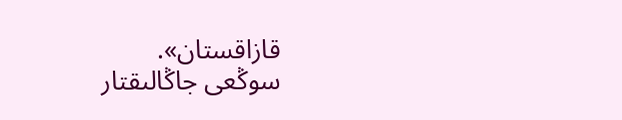قازاقستان».
سوڭعى جاڭالىقتار